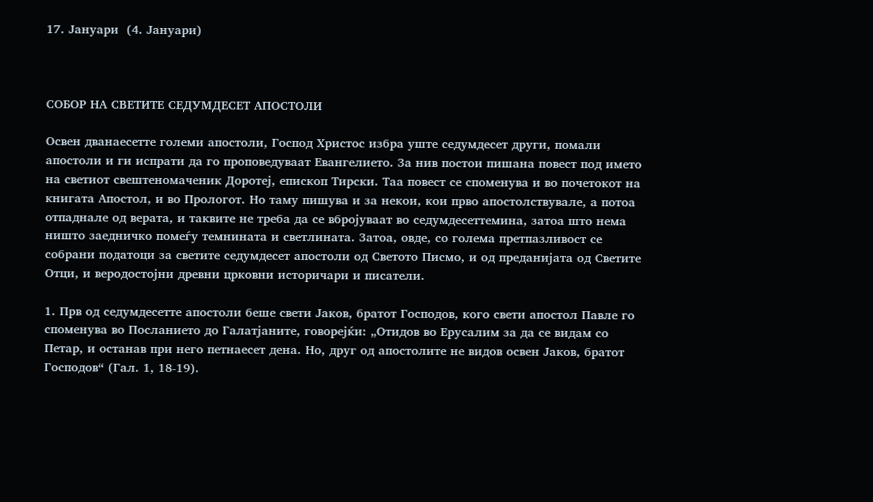17. Јануари  (4. Јануари)



СОБОР НА СВЕТИТЕ СЕДУМДЕСЕТ АПОСТОЛИ

Освен дванаесетте големи апостоли, Господ Христос избра уште седумдесет други, помали апостоли и ги испрати да го проповедуваат Евангелието. За нив постои пишана повест под името на светиот свештеномаченик Доротеј, епископ Тирски. Таа повест се споменува и во почетокот на книгата Апостол, и во Прологот. Но таму пишува и за некои, кои прво апостолствувале, а потоа отпаднале од верата, и таквите не треба да се вбројуваат во седумдесеттемина, затоа што нема ништо заедничко помеѓу темнината и светлината. Затоа, овде, со голема претпазливост се собрани податоци за светите седумдесет апостоли од Светото Писмо, и од преданијата од Светите Отци, и веродостојни древни црковни историчари и писатели.

1. Прв од седумдесетте апостоли беше свети Јаков, братот Господов, кого свети апостол Павле го споменува во Посланието до Галатјаните, говорејќи: „Отидов во Ерусалим за да се видам со Петар, и останав при него петнаесет дена. Но, друг од апостолите не видов освен Јаков, братот Господов“ (Гал. 1, 18-19).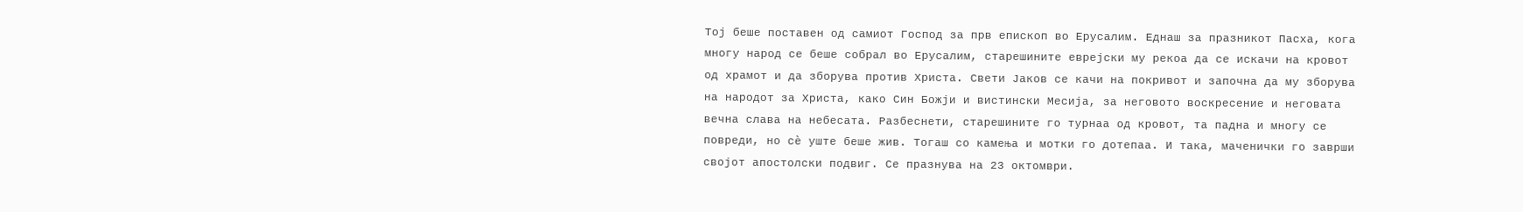Тој беше поставен од самиот Господ за прв епископ во Ерусалим. Еднаш за празникот Пасха, кога многу народ се беше собрал во Ерусалим, старешините еврејски му рекоа да се искачи на кровот од храмот и да зборува против Христа. Свети Јаков се качи на покривот и започна да му зборува на народот за Христа, како Син Божји и вистински Месија, за неговото воскресение и неговата вечна слава на небесата. Разбеснети, старешините го турнаа од кровот, та падна и многу се повреди, но сѐ уште беше жив. Тогаш со камења и мотки го дотепаа. И така, маченички го заврши својот апостолски подвиг. Се празнува на 23 октомври.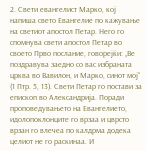2. Свети евангелист Марко, кој напиша свето Евангелие по кажување на светиот апостол Петар. Него го спомнува свети апостол Петар во своето Прво послание, говорејќи: „Ве поздравува заедно со вас избраната црква во Вавилон, и Марко, синот мој“ (1 Птр. 5, 13). Свети Петар го постави за епископ во Александрија. Поради проповедувањето на Евангелието, идолопоклонците го врзаа и цврсто врзан го влечеа по калдрма додека целиот не го раскинаа. И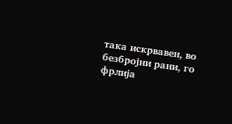така искрвавен, во безбројни рани, го фрлија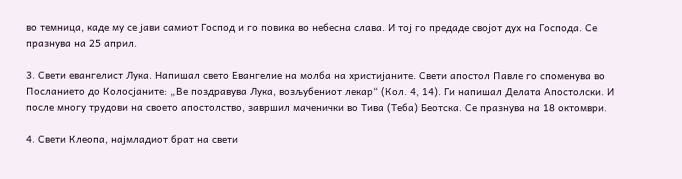во темница, каде му се јави самиот Господ и го повика во небесна слава. И тој го предаде својот дух на Господа. Се празнува на 25 април.

3. Свети евангелист Лука. Напишал свето Евангелие на молба на христијаните. Свети апостол Павле го споменува во Посланието до Колосјаните: „Ве поздравува Лука, возљубениот лекар“ (Кол. 4, 14). Ги напишал Делата Апостолски. И после многу трудови на своето апостолство, завршил маченички во Тива (Теба) Беотска. Се празнува на 18 октомври.

4. Свети Клеопа, најмладиот брат на свети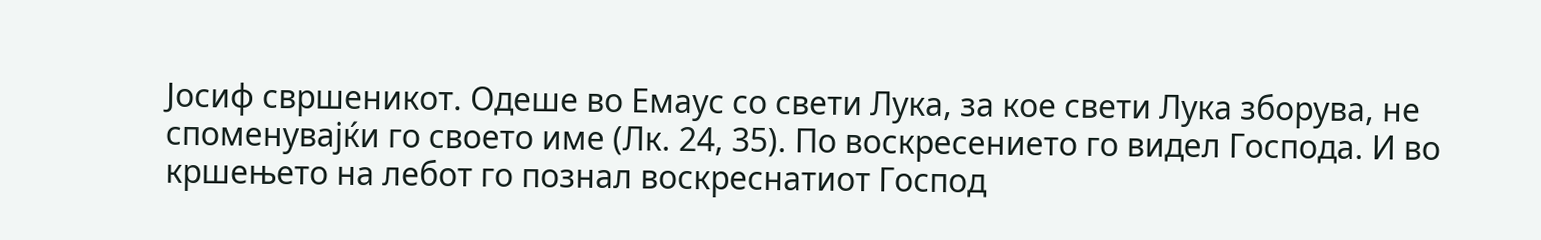Јосиф свршеникот. Одеше во Емаус со свети Лука, за кое свети Лука зборува, не споменувајќи го своето име (Лк. 24, 35). По воскресението го видел Господа. И во кршењето на лебот го познал воскреснатиот Господ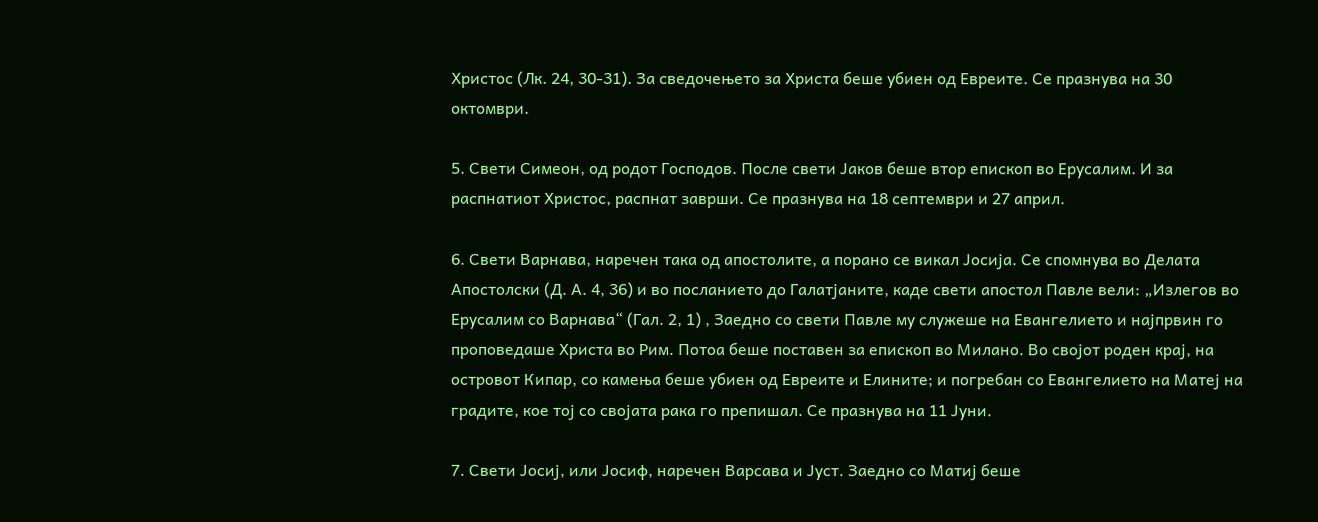Христос (Лк. 24, 30-31). За сведочењето за Христа беше убиен од Евреите. Се празнува на 30 октомври.

5. Свети Симеон, од родот Господов. После свети Јаков беше втор епископ во Ерусалим. И за распнатиот Христос, распнат заврши. Се празнува на 18 септември и 27 април.

6. Свети Варнава, наречен така од апостолите, а порано се викал Јосија. Се спомнува во Делата Апостолски (Д. А. 4, 36) и во посланието до Галатјаните, каде свети апостол Павле вели: „Излегов во Ерусалим со Варнава“ (Гал. 2, 1) , Заедно со свети Павле му служеше на Евангелието и најпрвин го проповедаше Христа во Рим. Потоа беше поставен за епископ во Милано. Во својот роден крај, на островот Кипар, со камења беше убиен од Евреите и Елините; и погребан со Евангелието на Матеј на градите, кое тој со својата рака го препишал. Се празнува на 11 Јуни.

7. Свети Јосиј, или Јосиф, наречен Варсава и Јуст. Заедно со Матиј беше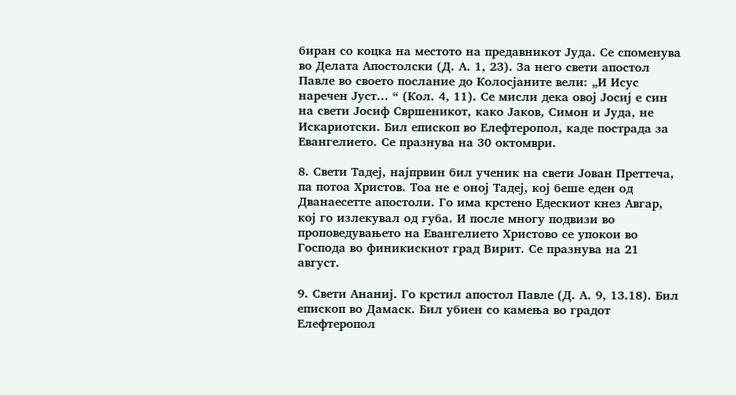биран со коцка на местото на предавникот Јуда. Се споменува во Делата Апостолски (Д. А. 1, 23). За него свети апостол Павле во своето послание до Колосјаните вели: „И Исус наречен Јуст... “ (Кол. 4, 11). Се мисли дека овој Јосиј е син на свети Јосиф Свршеникот, како Јаков, Симон и Јуда, не Искариотски. Бил епископ во Елефтеропол, каде пострада за Евангелието. Се празнува на 30 октомври.

8. Свети Тадеј, најпрвин бил ученик на свети Јован Преттеча, па потоа Христов. Тоа не е оној Тадеј, кој беше еден од Дванаесетте апостоли. Го има крстено Едескиот кнез Авгар, кој го излекувал од губа. И после многу подвизи во проповедувањето на Евангелието Христово се упокои во Господа во финикискиот град Вирит. Се празнува на 21 август.

9. Свети Ананиј. Го крстил апостол Павле (Д. А. 9, 13.18). Бил епископ во Дамаск. Бил убиен со камења во градот Елефтеропол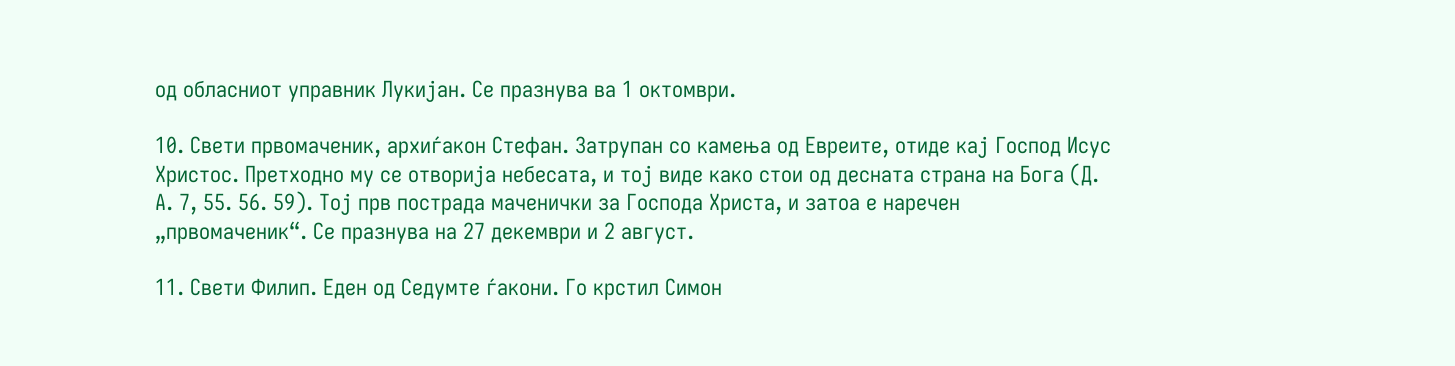од обласниот управник Лукијан. Се празнува ва 1 октомври.

10. Свети првомаченик, архиѓакон Стефан. Затрупан со камења од Евреите, отиде кај Господ Исус Христос. Претходно му се отворија небесата, и тој виде како стои од десната страна на Бога (Д. А. 7, 55. 56. 59). Тој прв пострада маченички за Господа Христа, и затоа е наречен „првомаченик“. Се празнува на 27 декември и 2 август.

11. Свети Филип. Еден од Седумте ѓакони. Го крстил Симон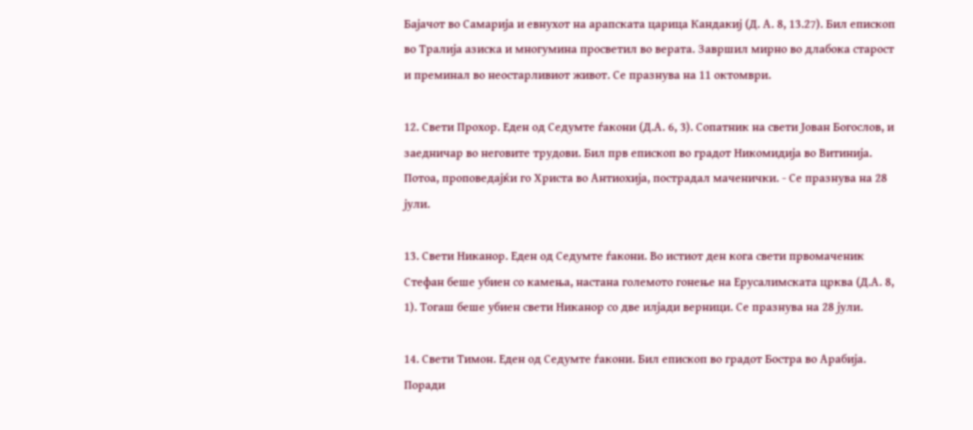Бајачот во Самарија и евнухот на арапската царица Кандакиј (Д. А. 8, 13.27). Бил епископ во Тралија азиска и многумина просветил во верата. Завршил мирно во длабока старост и преминал во неостарливиот живот. Се празнува на 11 октомври.

12. Свети Прохор. Еден од Седумте ѓакони (Д.А. 6, 3). Сопатник на свети Јован Богослов, и заедничар во неговите трудови. Бил прв епископ во градот Никомидија во Витинија. Потоа, проповедајќи го Христа во Антиохија, пострадал маченички. - Се празнува на 28 јули.

13. Свети Никанор. Еден од Седумте ѓакони. Во истиот ден кога свети првомаченик Стефан беше убиен со камења, настана големото гонење на Ерусалимската црква (Д.А. 8, 1). Тогаш беше убиен свети Никанор со две илјади верници. Се празнува на 28 јули.

14. Свети Тимон. Еден од Седумте ѓакони. Бил епископ во градот Бостра во Арабија. Поради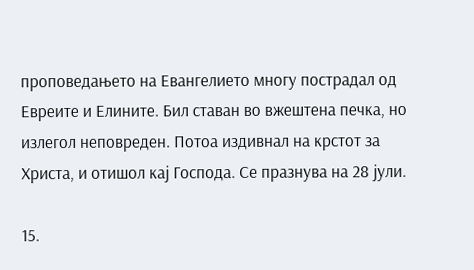проповедањето на Евангелието многу пострадал од Евреите и Елините. Бил ставан во вжештена печка, но излегол неповреден. Потоа издивнал на крстот за Христа, и отишол кај Господа. Се празнува на 28 јули.

15.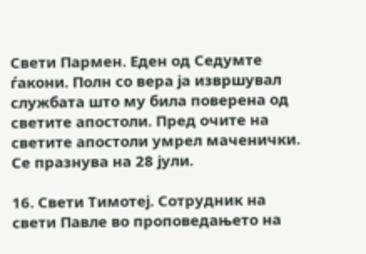Свети Пармен. Еден од Седумте ѓакони. Полн со вера ја извршувал службата што му била поверена од светите апостоли. Пред очите на светите апостоли умрел маченички. Се празнува на 28 јули.

16. Свети Тимотеј. Сотрудник на свети Павле во проповедањето на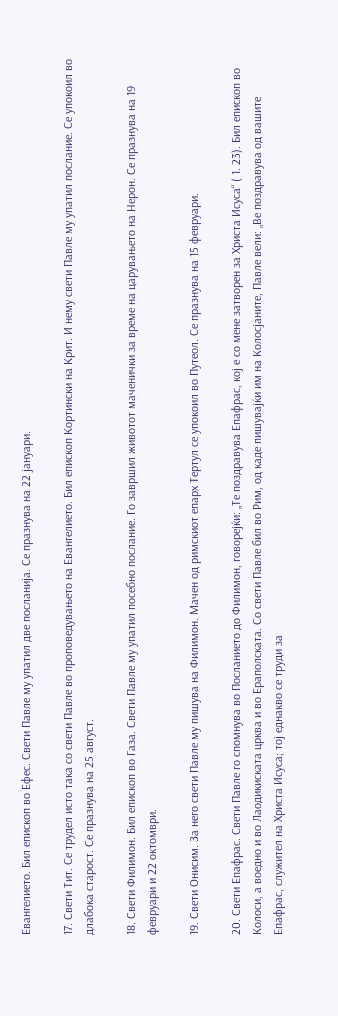Евангелието. Бил епископ во Ефес. Свети Павле му упатил две посланија. Се празнува на 22 јануари.

17. Свети Тит. Се трудел исто така со свети Павле во проповедувањето на Евангелието. Бил епископ Кортински на Крит. И нему свети Павле му упатил послание. Се упокоил во длабока старост. Се празнува на 25 август.

18. Свети Филимон. Бил епископ во Газа. Свети Павле му упатил посебно послание. Го завршил животот маченички за време на царувањето на Нерон. Се празнува на 19 февруари и 22 октомври.

19. Свети Онисим. За него свети Павле му пишува на Филимон. Мачен од римскиот епарх Тертул се упокоил во Путеол. Се празнува на 15 февруари.

20. Свети Епафрас. Свети Павле го спомнува во Посланието до Филимон, говорејќи: „Те поздравува Епафрас, кој е со мене затворен за Христа Исуса“ ( 1. 23). Бил епископ во Колоси, а воедно и во Лаодикиската црква и во Ераполската. Со свети Павле бил во Рим, од каде пишувајќи им на Колосјаните, Павле вели: „Ве поздравува од вашите Епафрас, служител на Христа Исуса; тој еднакво се труди за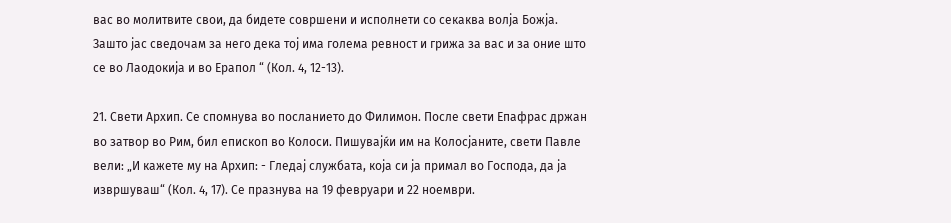вас во молитвите свои, да бидете совршени и исполнети со секаква волја Божја. Зашто јас сведочам за него дека тој има голема ревност и грижа за вас и за оние што се во Лаодокија и во Ерапол “ (Кол. 4, 12-13).

21. Свети Архип. Се спомнува во посланието до Филимон. После свети Епафрас држан во затвор во Рим, бил епископ во Колоси. Пишувајќи им на Колосјаните, свети Павле вели: „И кажете му на Архип: - Гледај службата, која си ја примал во Господа, да ја извршуваш“ (Кол. 4, 17). Се празнува на 19 февруари и 22 ноември.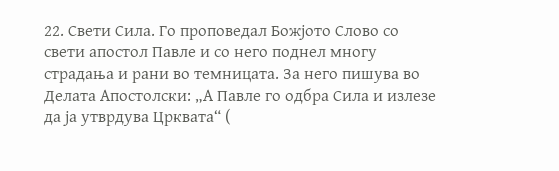22. Свети Сила. Го проповедал Божјото Слово со свети апостол Павле и со него поднел многу страдања и рани во темницата. За него пишува во Делата Апостолски: „А Павле го одбра Сила и излезе да ја утврдува Црквата“ (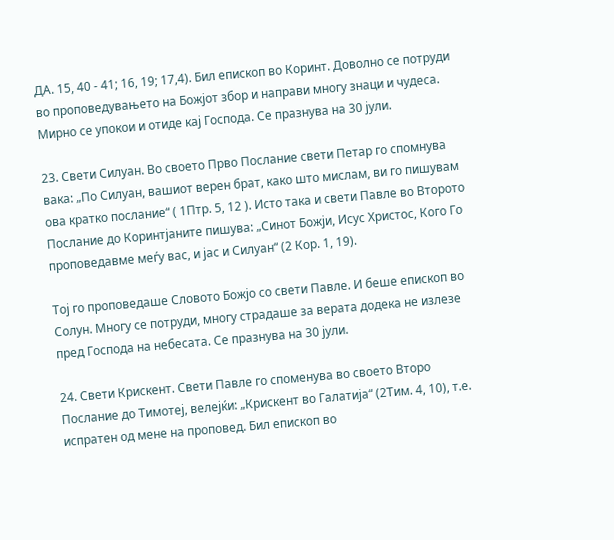ДА. 15, 40 - 41; 16, 19; 17,4). Бил епископ во Коринт. Доволно се потруди во проповедувањето на Божјот збор и направи многу знаци и чудеса. Мирно се упокои и отиде кај Господа. Се празнува на 30 јули.

23. Свети Силуан. Во своето Прво Послание свети Петар го спомнува вака: „По Силуан, вашиот верен брат, како што мислам, ви го пишувам ова кратко послание“ ( 1Птр. 5, 12 ). Исто така и свети Павле во Второто Послание до Коринтјаните пишува: „Синот Божји, Исус Христос, Кого Го проповедавме меѓу вас, и јас и Силуан“ (2 Кор. 1, 19).

Тој го проповедаше Словото Божјо со свети Павле. И беше епископ во Солун. Многу се потруди, многу страдаше за верата додека не излезе пред Господа на небесата. Се празнува на 30 јули.

24. Свети Крискент. Свети Павле го споменува во своето Второ Послание до Тимотеј, велејќи: „Крискент во Галатија“ (2Тим. 4, 10), т.е. испратен од мене на проповед. Бил епископ во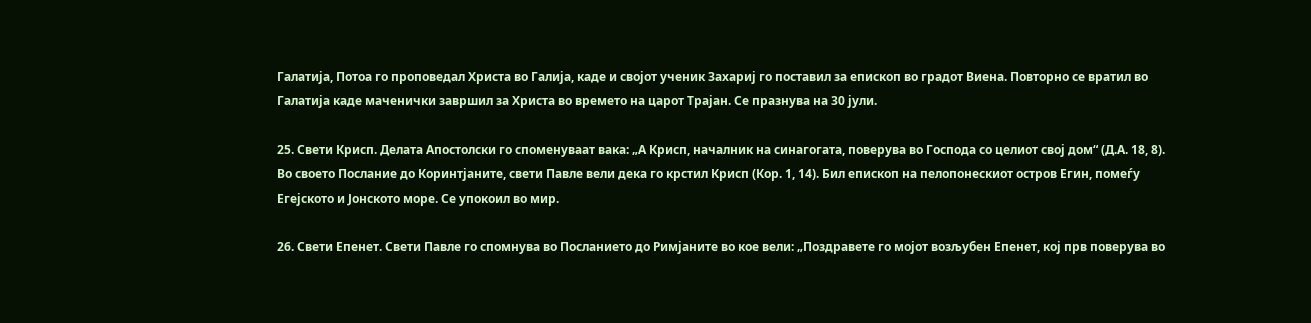Галатија, Потоа го проповедал Христа во Галија, каде и својот ученик Захариј го поставил за епископ во градот Виена. Повторно се вратил во Галатија каде маченички завршил за Христа во времето на царот Трајан. Се празнува на 30 јули.

25. Свети Крисп. Делата Апостолски го споменуваат вака: „А Крисп, началник на синагогата, поверува во Господа со целиот свој дом“ (Д.А. 18, 8). Во своето Послание до Коринтјаните, свети Павле вели дека го крстил Крисп (Кор. 1, 14). Бил епископ на пелопонескиот остров Егин, помеѓу Егејското и Јонското море. Се упокоил во мир.

26. Свети Епенет. Свети Павле го спомнува во Посланието до Римјаните во кое вели: „Поздравете го мојот возљубен Епенет, кој прв поверува во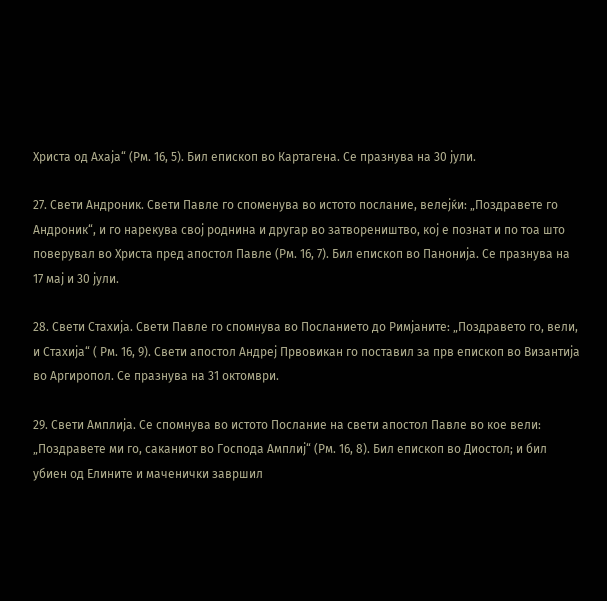Христа од Ахаја“ (Рм. 16, 5). Бил епископ во Картагена. Се празнува на 30 јули.

27. Свети Андроник. Свети Павле го споменува во истото послание, велејќи: „Поздравете го Андроник“, и го нарекува свој роднина и другар во затвореништво, кој е познат и по тоа што поверувал во Христа пред апостол Павле (Рм. 16, 7). Бил епископ во Панонија. Се празнува на 17 мај и 30 јули.

28. Свети Стахија. Свети Павле го спомнува во Посланието до Римјаните: „Поздравето го, вели, и Стахија“ ( Рм. 16, 9). Свети апостол Андреј Првовикан го поставил за прв епископ во Византија во Аргиропол. Се празнува на 31 октомври.

29. Свети Амплија. Се спомнува во истото Послание на свети апостол Павле во кое вели: „Поздравете ми го, саканиот во Господа Амплиј“ (Рм. 16, 8). Бил епископ во Диостол; и бил убиен од Елините и маченички завршил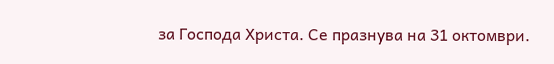за Господа Христа. Се празнува на 31 октомври.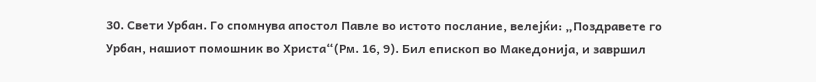30. Свети Урбан. Го спомнува апостол Павле во истото послание, велејќи: „Поздравете го Урбан, нашиот помошник во Христа“(Рм. 16, 9). Бил епископ во Македонија, и завршил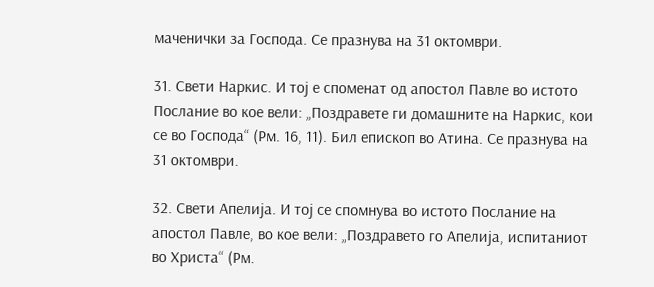маченички за Господа. Се празнува на 31 октомври.

31. Свети Наркис. И тој е споменат од апостол Павле во истото Послание во кое вели: „Поздравете ги домашните на Наркис, кои се во Господа“ (Рм. 16, 11). Бил епископ во Атина. Се празнува на 31 октомври.

32. Свети Апелија. И тој се спомнува во истото Послание на апостол Павле, во кое вели: „Поздравето го Апелија, испитаниот во Христа“ (Рм.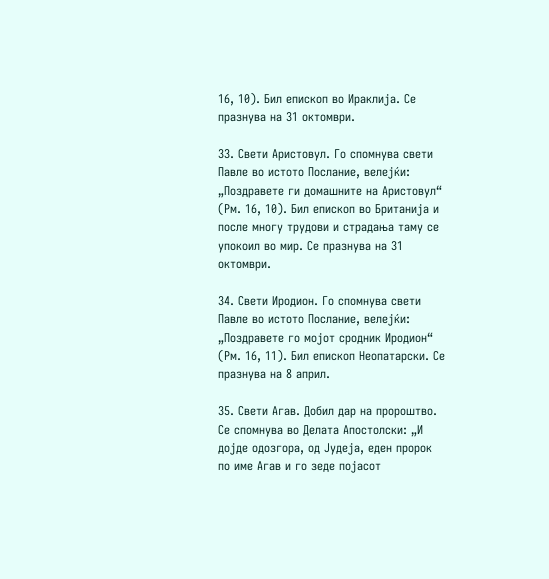16, 10). Бил епископ во Ираклија. Се празнува на 31 октомври.

33. Свети Аристовул. Го спомнува свети Павле во истото Послание, велејќи: „Поздравете ги домашните на Аристовул“ (Рм. 16, 10). Бил епископ во Британија и после многу трудови и страдања таму се упокоил во мир. Се празнува на 31 октомври.

34. Свети Иродион. Го спомнува свети Павле во истото Послание, велејќи: „Поздравете го мојот сродник Иродион“ (Рм. 16, 11). Бил епископ Неопатарски. Се празнува на 8 април.

35. Свети Агав. Добил дар на пророштво. Се спомнува во Делата Апостолски: „И дојде одозгора, од Јудеја, еден пророк по име Агав и го зеде појасот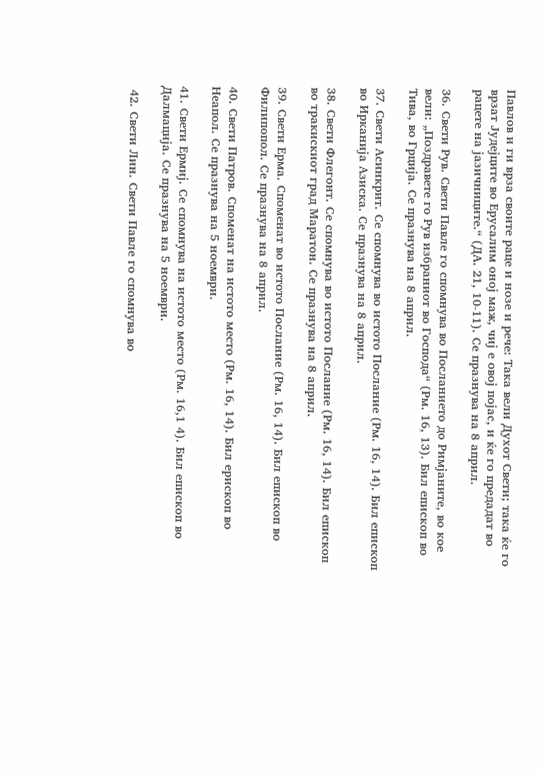Павлов и ги врза своите раце и нозе и рече: Така вели Духот Свети; така ќе го врзат Јудејците во Ерусалим оној маж, чиј е овој појас, и ќе го предадат во рацете на јазичниците.“ (ДА. 21, 10-11). Се празнува на 8 април.

36. Свети Рув. Свети Павле го спомнува во Посланието до Римјаните, во кое вели: „Поздравете го Рув избраниот во Господа“ (Рм. 16, 13). Бил епископ во Тива, во Грција. Се празнува на 8 април.

37. Свети Асинкрит. Се спомнува во истото Послание (Рм. 16, 14). Бил епископ во Ирканија Азиска. Се празнува на 8 април.

38. Свети Флегонт. Се спомнува во истото Послание (Рм. 16, 14). Бил епископ во тракискиот град Маратон. Се празнува на 8 април.

39. Свети Ерма. Споменат во истото Послание (Рм. 16, 14). Бил епископ во Филипопол. Се празнува на 8 април.

40. Свети Патров. Споменат на истото место (Рм. 16, 14). Бил epископ во Неапол. Се празнува на 5 ноември.

41. Свети Ермиј. Се спомнува на истото место (Рм. 16,1 4). Бил епископ во Далмација. Се празнува на 5 ноември.

 42. Свети Лин. Свети Павле го спомнува во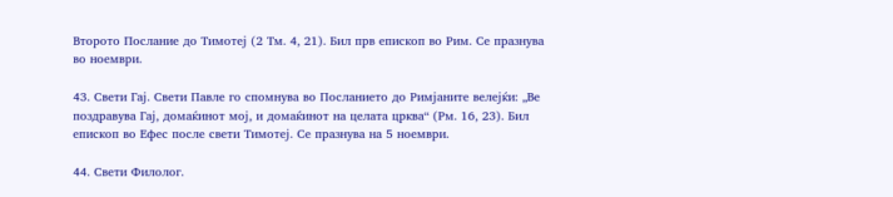Второто Послание до Тимотеј (2 Тм. 4, 21). Бил прв епископ во Рим. Се празнува во ноември.

43. Свети Гај. Свети Павле го спомнува во Посланието до Римјаните велејќи: „Ве поздравува Гај, домаќинот мој, и домаќинот на целата црква“ (Рм. 16, 23). Бил епископ во Ефес после свети Тимотеј. Се празнува на 5 ноември.

44. Свети Филолог.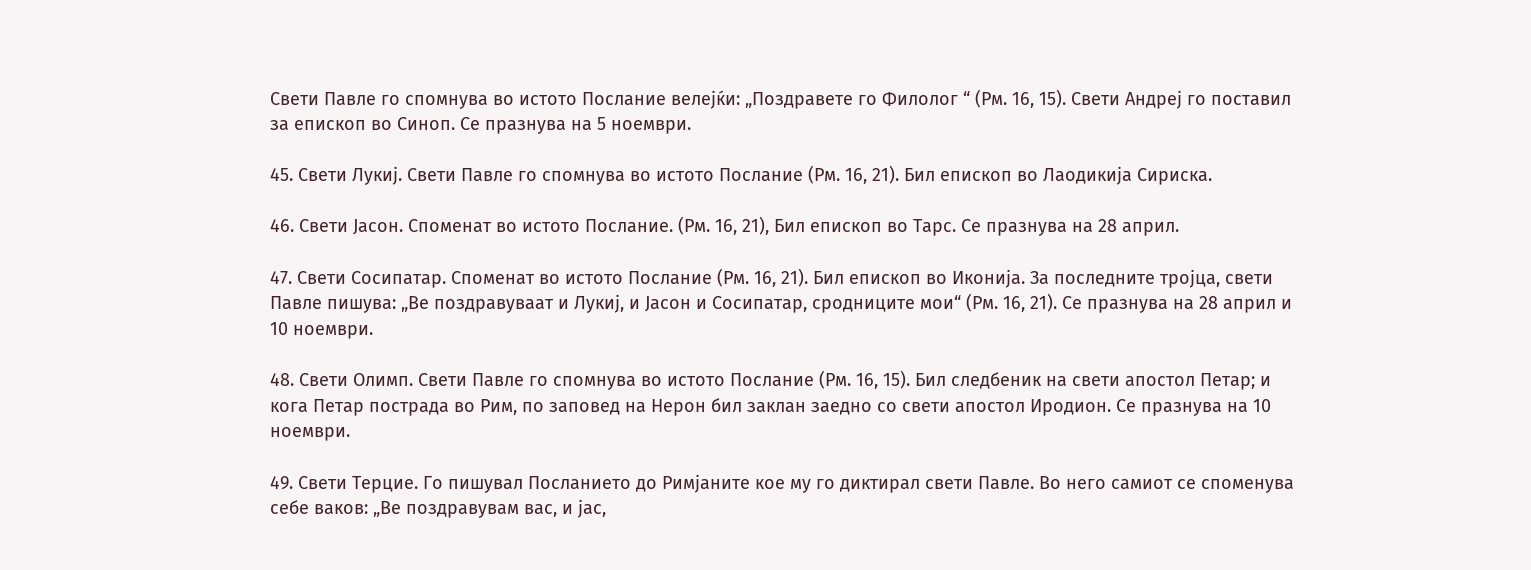Свети Павле го спомнува во истото Послание велејќи: „Поздравете го Филолог “ (Рм. 16, 15). Свети Андреј го поставил за епископ во Синоп. Се празнува на 5 ноември.

45. Свети Лукиј. Свети Павле го спомнува во истото Послание (Рм. 16, 21). Бил епископ во Лаодикија Сириска.

46. Свети Јасон. Споменат во истото Послание. (Рм. 16, 21), Бил епископ во Тарс. Се празнува на 28 април.

47. Свети Сосипатар. Споменат во истото Послание (Рм. 16, 21). Бил епископ во Иконија. За последните тројца, свети Павле пишува: „Ве поздравуваат и Лукиј, и Јасон и Сосипатар, сродниците мои“ (Рм. 16, 21). Се празнува на 28 април и 10 ноември.

48. Свети Олимп. Свети Павле го спомнува во истото Послание (Рм. 16, 15). Бил следбеник на свети апостол Петар; и кога Петар пострада во Рим, по заповед на Нерон бил заклан заедно со свети апостол Иродион. Се празнува на 10 ноември.

49. Свети Терцие. Го пишувал Посланието до Римјаните кое му го диктирал свети Павле. Во него самиот се споменува себе ваков: „Ве поздравувам вас, и јас,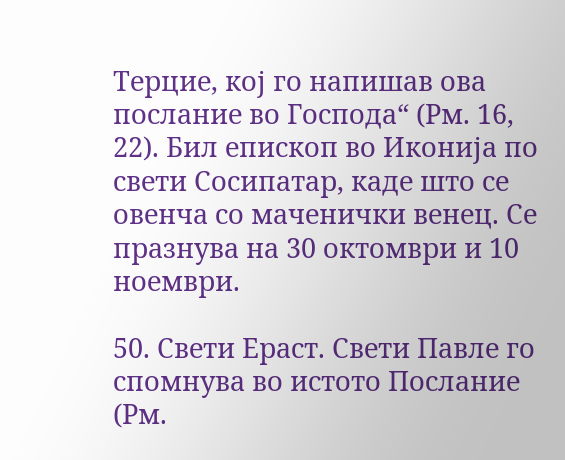Терцие, кој го напишав ова послание во Господа“ (Рм. 16, 22). Бил епископ во Иконија по свети Сосипатар, каде што се овенча со маченички венец. Се празнува на 30 октомври и 10 ноември.

50. Свети Ераст. Свети Павле го спомнува во истото Послание (Рм.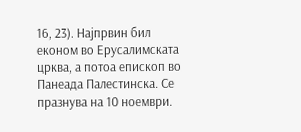16, 23). Најпрвин бил економ во Ерусалимската црква, а потоа епископ во Панеада Палестинска. Се празнува на 10 ноември.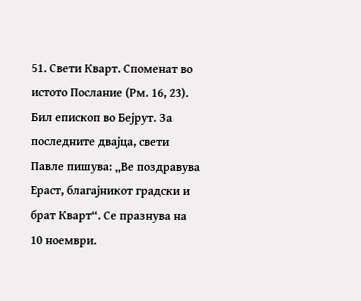51. Свети Кварт. Споменат во истото Послание (Рм. 16, 23). Бил епископ во Бејрут. За последните двајца, свети Павле пишува: „Ве поздравува Ераст, благајникот градски и брат Кварт“. Се празнува на 10 ноември.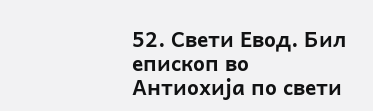52. Свети Евод. Бил епископ во Антиохија по свети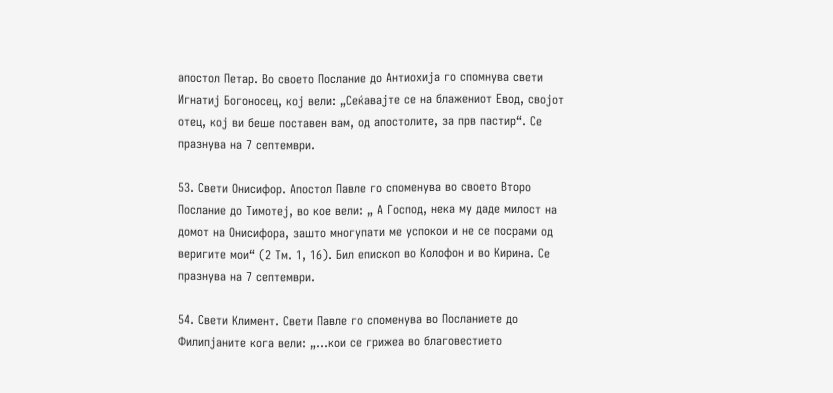апостол Петар. Во своето Послание до Антиохија го спомнува свети Игнатиј Богоносец, кој вели: „Сеќавајте се на блажениот Евод, својот отец, кој ви беше поставен вам, од апостолите, за прв пастир“. Се празнува на 7 септември.

53. Свети Онисифор. Апостол Павле го споменува во своето Второ Послание до Тимотеј, во кое вели: „ А Господ, нека му даде милост на домот на Онисифора, зашто многупати ме успокои и не се посрами од веригите мои“ (2 Тм. 1, 16). Бил епископ во Колофон и во Кирина. Се празнува на 7 септември.

54. Свети Климент. Свети Павле го споменува во Посланиете до Филипјаните кога вели: „...кои се грижеа во благовестието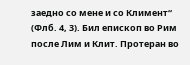заедно со мене и со Климент“ (Флб. 4, 3). Бил епископ во Рим после Лим и Клит. Протеран во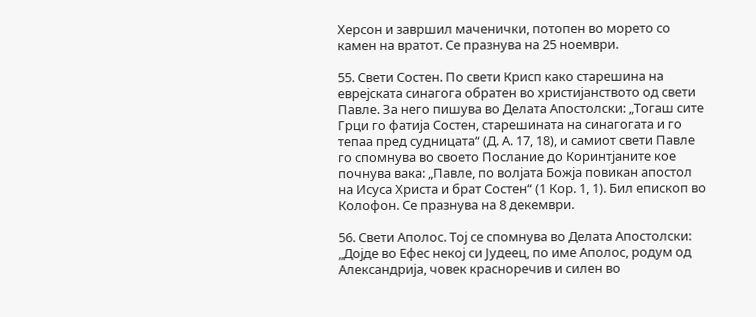Херсон и завршил маченички, потопен во морето со камен на вратот. Се празнува на 25 ноември.

55. Свети Состен. По свети Крисп како старешина на еврејската синагога обратен во христијанството од свети Павле. За него пишува во Делата Апостолски: „Тогаш сите Грци го фатија Состен, старешината на синагогата и го тепаа пред судницата“ (Д. А. 17, 18), и самиот свети Павле го спомнува во своето Послание до Коринтјаните кое почнува вака: „Павле, по волјата Божја повикан апостол на Исуса Христа и брат Состен“ (1 Кор. 1, 1). Бил епископ во Колофон. Се празнува на 8 декември.

56. Свети Аполос. Тој се спомнува во Делата Апостолски: „Дојде во Ефес некој си Јудеец, по име Аполос, родум од Александрија, човек красноречив и силен во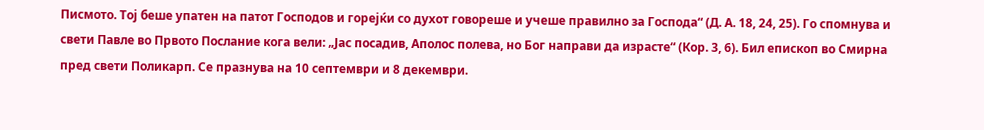Писмото. Тој беше упатен на патот Господов и горејќи со духот говореше и учеше правилно за Господа“ (Д. А. 18, 24, 25). Го спомнува и свети Павле во Првото Послание кога вели: „Јас посадив, Аполос полева, но Бог направи да израсте“ (Кор. 3, 6). Бил епископ во Смирна пред свети Поликарп. Се празнува на 10 септември и 8 декември.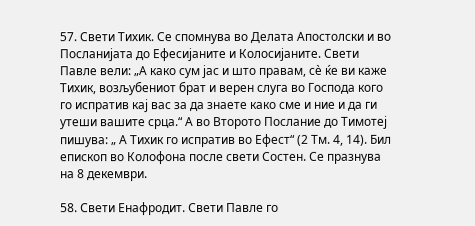57. Свети Тихик. Се спомнува во Делата Апостолски и во Посланијата до Ефесијаните и Колосијаните. Свети Павле вели: „А како сум јас и што правам, сѐ ќе ви каже Тихик, возљубениот брат и верен слуга во Господа кого го испратив кај вас за да знаете како сме и ние и да ги утеши вашите срца.“ А во Второто Послание до Тимотеј пишува: „ А Тихик го испратив во Ефест“ (2 Тм. 4, 14). Бил епископ во Колофона после свети Состен. Се празнува на 8 декември.

58. Свети Енафродит. Свети Павле го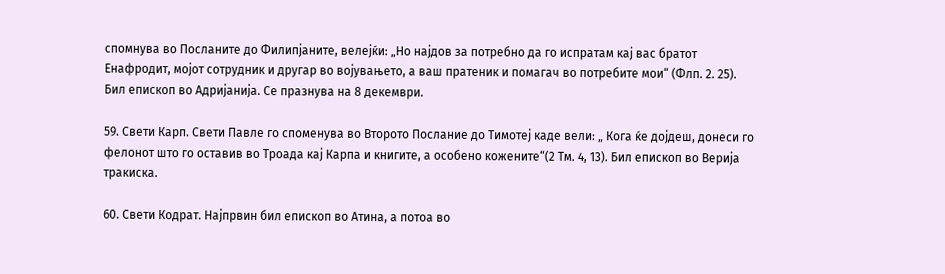спомнува во Посланите до Филипјаните, велејќи: „Но најдов за потребно да го испратам кај вас братот Енафродит, мојот сотрудник и другар во војувањето, а ваш пратеник и помагач во потребите мои“ (Флп. 2. 25). Бил епископ во Адријанија. Се празнува на 8 декември.

59. Свети Карп. Свети Павле го споменува во Второто Послание до Тимотеј каде вели: „ Кога ќе дојдеш, донеси го фелонот што го оставив во Троада кај Карпа и книгите, а особено кожените“(2 Тм. 4, 13). Бил епископ во Верија тракиска.

60. Свети Кодрат. Најпрвин бил епископ во Атина, а потоа во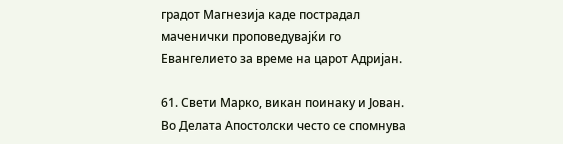градот Магнезија каде пострадал маченички проповедувајќи го Евангелието за време на царот Адријан.

61. Свети Марко, викан поинаку и Јован. Во Делата Апостолски често се спомнува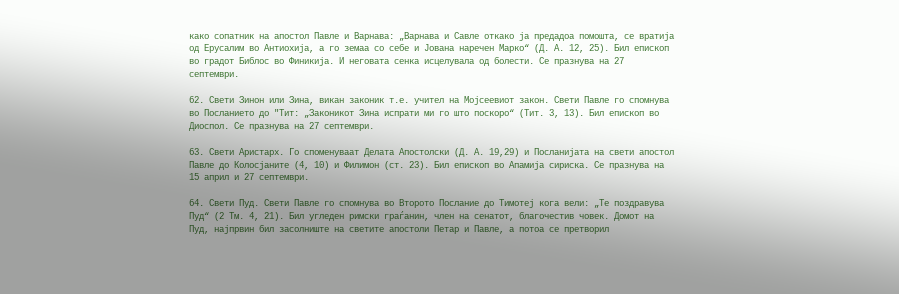како сопатник на апостол Павле и Варнава: „Варнава и Савле откако ја предадоа помошта, се вратија од Ерусалим во Антиохија, а го земаа со себе и Јована наречен Марко“ (Д. А. 12, 25). Бил епископ во градот Библос во Финикија. И неговата сенка исцелувала од болести. Се празнува на 27 септември.

62. Свети Зинон или Зина, викан законик т.е. учител на Мојсеевиот закон. Свети Павле го спомнува во Посланието до "Тит: „Законикот Зина испрати ми го што поскоро“ (Тит. 3, 13). Бил епископ во Диоспол. Се празнува на 27 септември.

63. Свети Аристарх. Го споменуваат Делата Апостолски (Д. А. 19,29) и Посланијата на свети апостол Павле до Колосјаните (4, 10) и Филимон (ст. 23). Бил епископ во Апамија сириска. Се празнува на 15 април и 27 септември.

64. Свети Пуд. Свети Павле го спомнува во Второто Послание до Тимотеј кога вели: „Те поздравува Пуд“ (2 Тм. 4, 21). Бил угледен римски граѓанин, член на сенатот, благочестив човек. Домот на Пуд, најпрвин бил засолниште на светите апостоли Петар и Павле, а потоа се претворил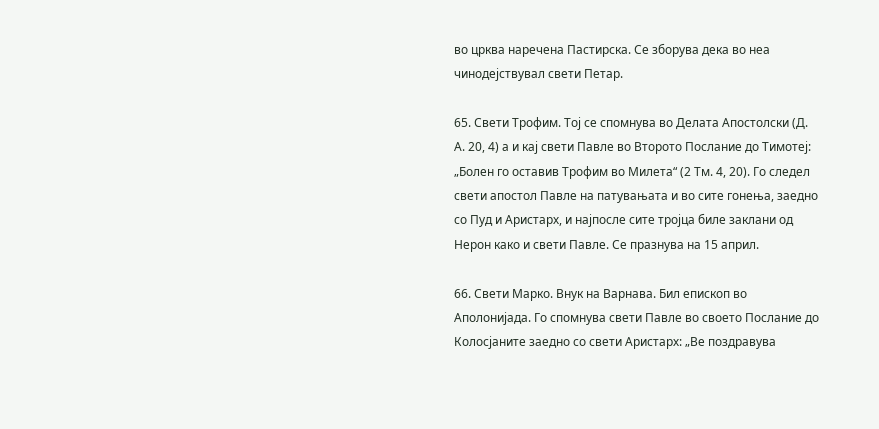во црква наречена Пастирска. Се зборува дека во неа чинодејствувал свети Петар.

65. Свети Трофим. Тој се спомнува во Делата Апостолски (Д. А. 20, 4) а и кај свети Павле во Второто Послание до Тимотеј: „Болен го оставив Трофим во Милета“ (2 Тм. 4, 20). Го следел свети апостол Павле на патувањата и во сите гонења, заедно со Пуд и Аристарх, и најпосле сите тројца биле заклани од Нерон како и свети Павле. Се празнува на 15 април.

66. Свети Марко. Внук на Варнава. Бил епископ во Аполонијада. Го спомнува свети Павле во своето Послание до Колосјаните заедно со свети Аристарх: „Ве поздравува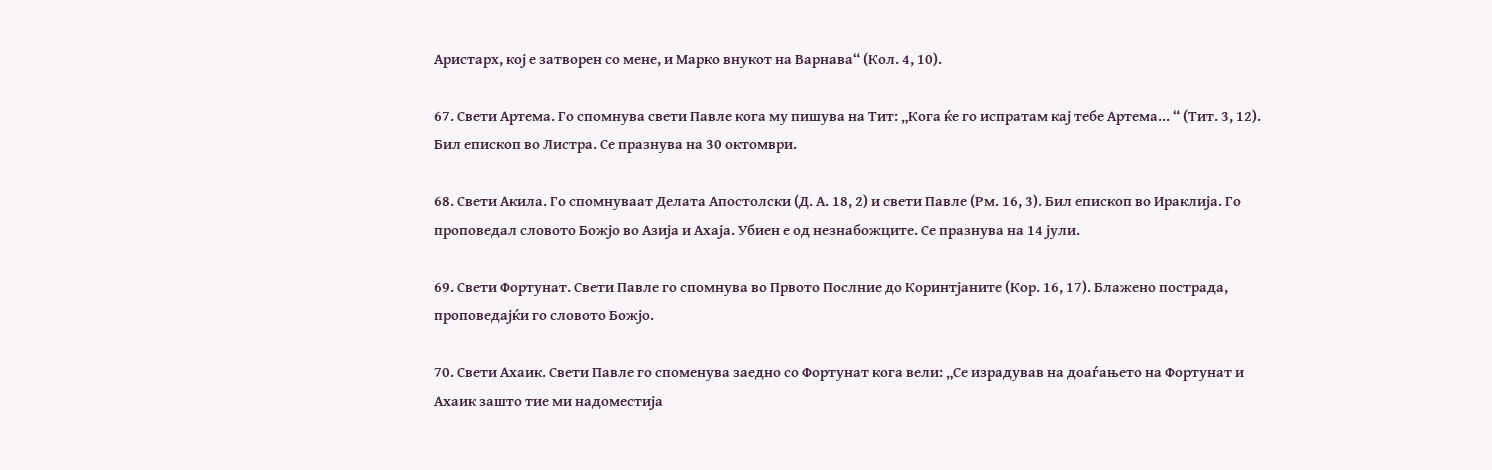Аристарх, кој е затворен со мене, и Марко внукот на Варнава“ (Кол. 4, 10).

67. Свети Артема. Го спомнува свети Павле кога му пишува на Тит: „Кога ќе го испратам кај тебе Артема... “ (Тит. 3, 12). Бил епископ во Листра. Се празнува на 30 октомври.

68. Свети Акила. Го спомнуваат Делата Апостолски (Д. А. 18, 2) и свети Павле (Рм. 16, 3). Бил епископ во Ираклија. Го проповедал словото Божјо во Азија и Ахаја. Убиен е од незнабожците. Се празнува на 14 јули.

69. Свети Фортунат. Свети Павле го спомнува во Првото Послние до Коринтјаните (Кор. 16, 17). Блажено пострада, проповедајќи го словото Божјо.

70. Свети Ахаик. Свети Павле го споменува заедно со Фортунат кога вели: „Се израдував на доаѓањето на Фортунат и Ахаик зашто тие ми надоместија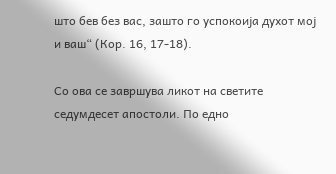што бев без вас, зашто го успокоија духот мој и ваш“ (Кор. 16, 17-18).

Со ова се завршува ликот на светите седумдесет апостоли. По едно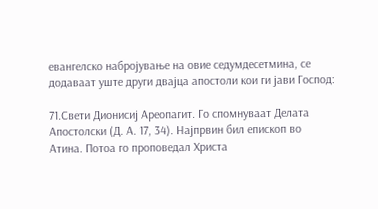евангелско набројување на овие седумдесетмина, се додаваат уште други двајца апостоли кои ги јави Господ:

71.Свети Дионисиј Ареопагит. Го спомнуваат Делата Апостолски (Д. А. 17, 34). Најпрвин бил епископ во Атина. Потоа го проповедал Христа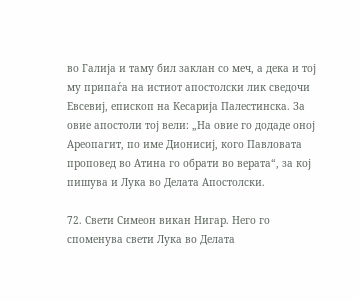во Галија и таму бил заклан со меч, а дека и тој му припаѓа на истиот апостолски лик сведочи Евсевиј, епископ на Кесарија Палестинска. За овие апостоли тој вели: „На овие го додаде оној Ареопагит, по име Дионисиј, кого Павловата проповед во Атина го обрати во верата“, за кој пишува и Лука во Делата Апостолски.

72. Свети Симеон викан Нигар. Него го споменува свети Лука во Делата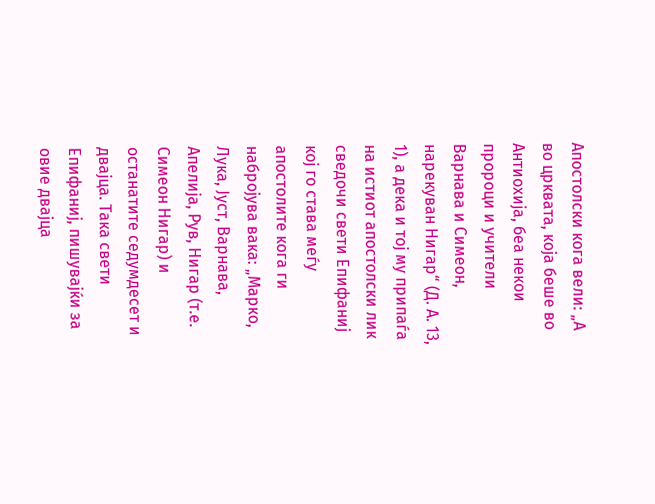Апостолски кога вели: „А во црквата, која беше во Антиохија, беа некои пророци и учители Варнава и Симеон, нарекуван Нигар“ (Д. А. 13, 1), а дека и тој му припаѓа на истиот апостолски лик сведочи свети Епифаниј кој го става меѓу апостолите кога ги набројува вака: „Марко, Лука, Јуст, Варнава, Апелија, Рув, Нигар (т.е. Симеон Нигар) и останатите седумдесет и двајца. Така свети Епифаниј, пишувајќи за овие двајца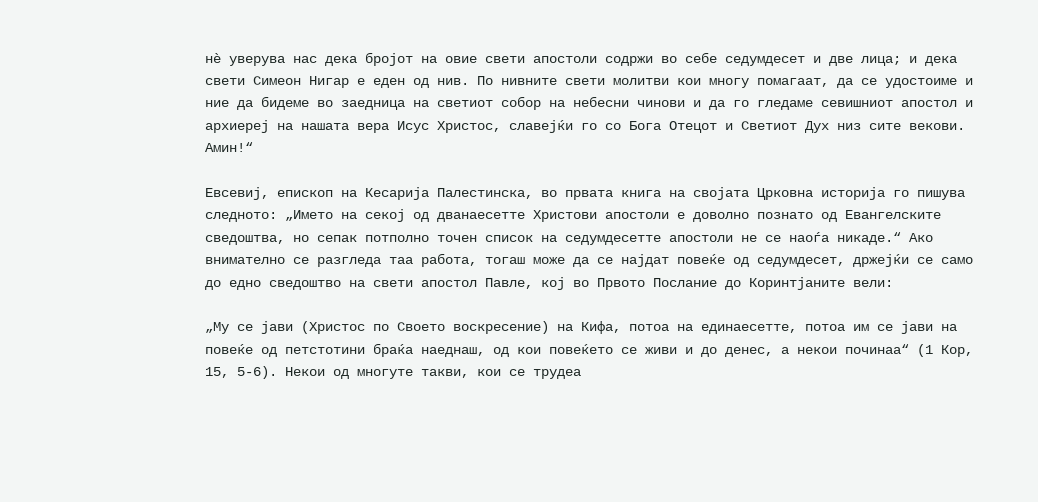нѐ уверува нас дека бројот на овие свети апостоли содржи во себе седумдесет и две лица; и дека свети Симеон Нигар е еден од нив. По нивните свети молитви кои многу помагаат, да се удостоиме и ние да бидеме во заедница на светиот собор на небесни чинови и да го гледаме севишниот апостол и архиереј на нашата вера Исус Христос, славејќи го со Бога Отецот и Светиот Дух низ сите векови. Амин!“

Евсевиј, епископ на Кесарија Палестинска, во првата книга на својата Црковна историја го пишува следното: „Името на секој од дванаесетте Христови апостоли е доволно познато од Евангелските сведоштва, но сепак потполно точен список на седумдесетте апостоли не се наоѓа никаде.“ Ако внимателно се разгледа таа работа, тогаш може да се најдат повеќе од седумдесет, држејќи се само до едно сведоштво на свети апостол Павле, кој во Првото Послание до Коринтјаните вели:

„Му се јави (Христос по Своето воскресение) на Кифа, потоа на единаесетте, потоа им се јави на повеќе од петстотини браќа наеднаш, од кои повеќето се живи и до денес, а некои починаа“ (1 Кор, 15, 5-6). Некои од многуте такви, кои се трудеа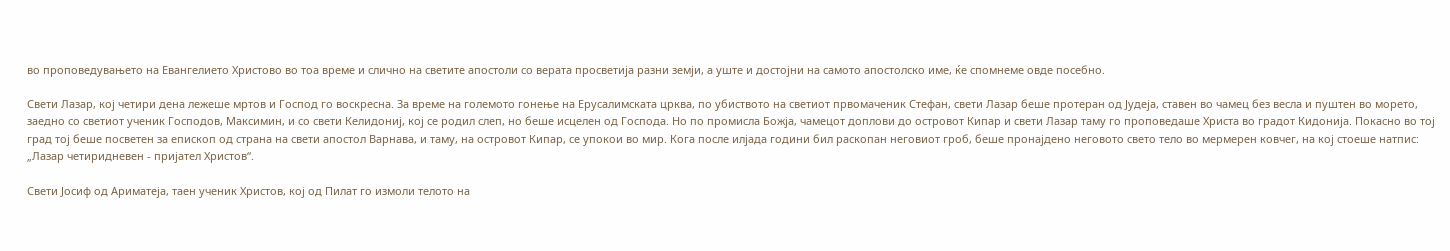во проповедувањето на Евангелието Христово во тоа време и слично на светите апостоли со верата просветија разни земји, а уште и достојни на самото апостолско име, ќе спомнеме овде посебно.

Свети Лазар, кој четири дена лежеше мртов и Господ го воскресна. За време на големото гонење на Ерусалимската црква, по убиството на светиот првомаченик Стефан, свети Лазар беше протеран од Јудеја, ставен во чамец без весла и пуштен во морето, заедно со светиот ученик Господов, Максимин, и со свети Келидониј, кој се родил слеп, но беше исцелен од Господа. Но по промисла Божја, чамецот доплови до островот Кипар и свети Лазар таму го проповедаше Христа во градот Кидонија. Покасно во тој град тој беше посветен за епископ од страна на свети апостол Варнава, и таму, на островот Кипар, се упокои во мир. Кога после илјада години бил раскопан неговиот гроб, беше пронајдено неговото свето тело во мермерен ковчег, на кој стоеше натпис: „Лазар четиридневен - пријател Христов“.

Свети Јосиф од Ариматеја, таен ученик Христов, кој од Пилат го измоли телото на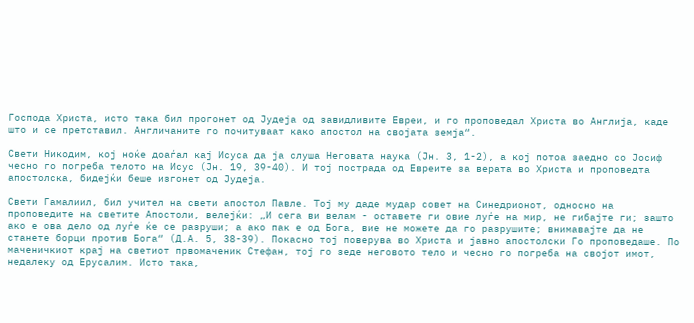Господа Христа, исто така бил прогонет од Јудеја од завидливите Евреи, и го проповедал Христа во Англија, каде што и се претставил. Англичаните го почитуваат како апостол на својата земја“.

Свети Никодим, кој ноќе доаѓал кај Исуса да ја слуша Неговата наука (Јн. 3, 1-2), а кој потоа заедно со Јосиф чесно го погреба телото на Исус (Јн. 19, 39-40). И тој пострада од Евреите за верата во Христа и проповедта апостолска, бидејќи беше изгонет од Јудеја.

Свети Гамалиил, бил учител на свети апостол Павле. Тој му даде мудар совет на Синедрионот, односно на проповедите на светите Апостоли, велејќи: „И сега ви велам - оставете ги овие луѓе на мир, не гибајте ги; зашто ако е ова дело од луѓе ќе се разруши; а ако пак е од Бога, вие не можете да го разрушите; внимавајте да не станете борци против Бога“ (Д.А. 5, 38-39). Покасно тој поверува во Христа и јавно апостолски Го проповедаше. По маченичкиот крај на светиот првомаченик Стефан, тој го зеде неговото тело и чесно го погреба на својот имот, недалеку од Ерусалим. Исто така,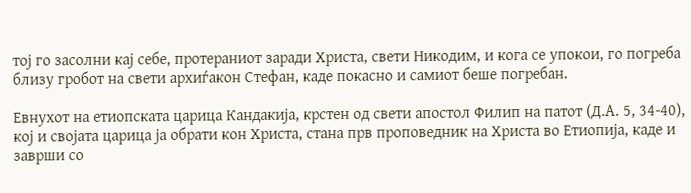тој го засолни кај себе, протераниот заради Христа, свети Никодим, и кога се упокои, го погреба близу гробот на свети архиѓакон Стефан, каде покасно и самиот беше погребан.

Евнухот на етиопската царица Кандакија, крстен од свети апостол Филип на патот (Д.А. 5, 34-40), кој и својата царица ја обрати кон Христа, стана прв проповедник на Христа во Етиопија, каде и заврши со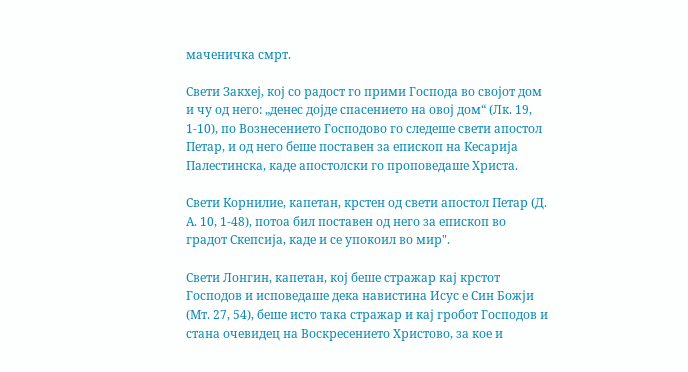маченичка смрт.

Свети Закхеј, кој со радост го прими Господа во својот дом и чу од него: „денес дојде спасението на овој дом“ (Лк. 19, 1-10), по Вознесението Господово го следеше свети апостол Петар, и од него беше поставен за епископ на Кесарија Палестинска, каде апостолски го проповедаше Христа.

Свети Корнилие, капетан, крстен од свети апостол Петар (Д. А. 10, 1-48), потоа бил поставен од него за епископ во градот Скепсија, каде и се упокоил во мир".

Свети Лонгин, капетан, кој беше стражар кај крстот Господов и исповедаше дека навистина Исус е Син Божји (Мт. 27, 54), беше исто така стражар и кај гробот Господов и стана очевидец на Воскресението Христово, за кое и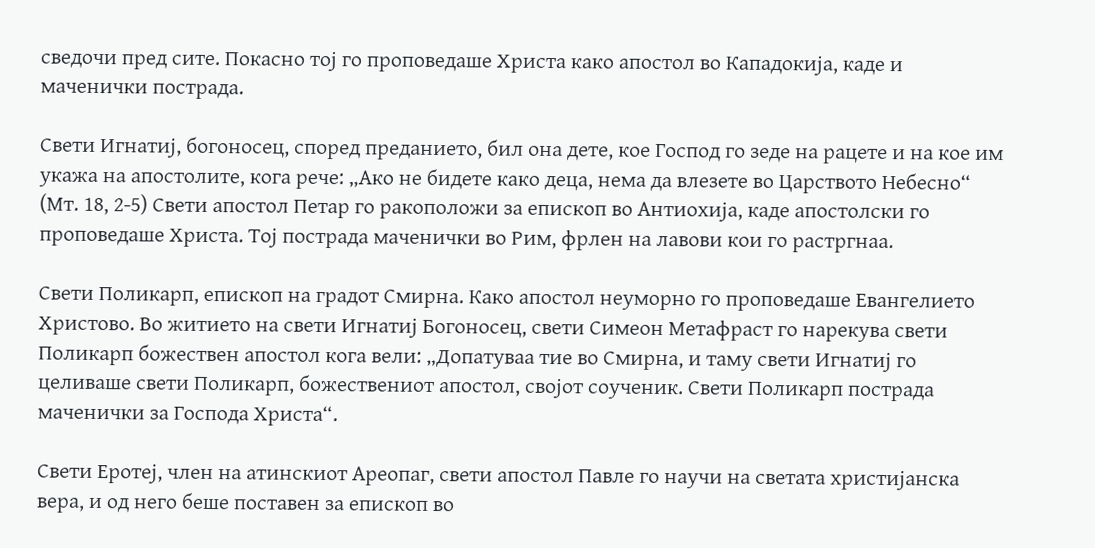сведочи пред сите. Покасно тој го проповедаше Христа како апостол во Кападокија, каде и маченички пострада.

Свети Игнатиј, богоносец, според преданието, бил она дете, кое Господ го зеде на рацете и на кое им укажа на апостолите, кога рече: „Ако не бидете како деца, нема да влезете во Царството Небесно“ (Мт. 18, 2-5) Свети апостол Петар го ракоположи за епископ во Антиохија, каде апостолски го проповедаше Христа. Тој пострада маченички во Рим, фрлен на лавови кои го растргнаа.

Свети Поликарп, епископ на градот Смирна. Како апостол неуморно го проповедаше Евангелието Христово. Во житието на свети Игнатиј Богоносец, свети Симеон Метафраст го нарекува свети Поликарп божествен апостол кога вели: „Допатуваа тие во Смирна, и таму свети Игнатиј го целиваше свети Поликарп, божествениот апостол, својот соученик. Свети Поликарп пострада маченички за Господа Христа“.

Свети Еротеј, член на атинскиот Ареопаг, свети апостол Павле го научи на светата христијанска вера, и од него беше поставен за епископ во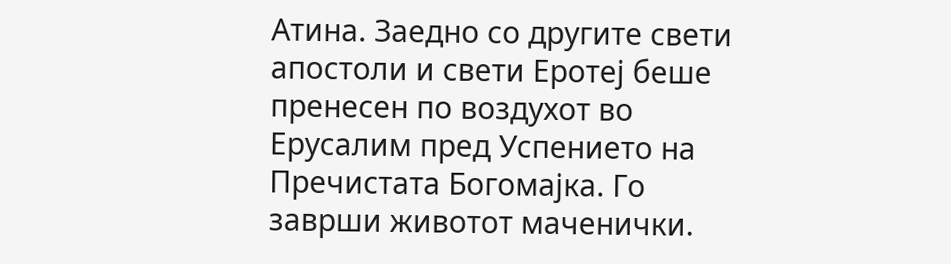Атина. Заедно со другите свети апостоли и свети Еротеј беше пренесен по воздухот во Ерусалим пред Успението на Пречистата Богомајка. Го заврши животот маченички.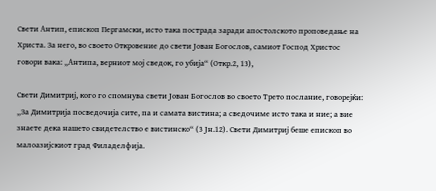Свети Антип, епископ Пергамски, исто така пострада заради апостолското проповедање на Христа. За него, во своето Откровение до свети Јован Богослов, самиот Господ Христос говори вака: „Антипа, верниот мој сведок, го убија“ (Откр.2, 13),

Свети Димитриј, кого го спомнува свети Јован Богослов во своето Трето послание, говорејќи: „За Димитрија посведочија сите, па и самата вистина; а сведочиме исто така и ние; а вие знаете дека нашето свидетелство е вистинско“ (3 Јн.12). Свети Димитриј беше епископ во малоазијскиот град Филаделфија.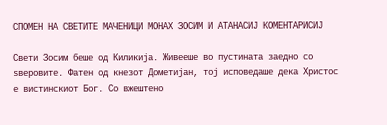СПОМЕН НА СВЕТИТЕ МАЧЕНИЦИ МОНАХ ЗОСИМ И АТАНАСИЈ КОМЕНТАРИСИЈ

Свети Зосим беше од Киликија. Живееше во пустината заедно со ѕверовите. Фатен од кнезот Дометијан, тој исповедаше дека Христос е вистинскиот Бог. Со вжештено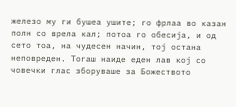железо му ги бушеа ушите; го фрлаа во казан полн со врела кал; потоа го обесија, и од сето тоа, на чудесен начин, тој остана неповреден. Тогаш наиде еден лав кој со човечки глас зборуваше за Божеството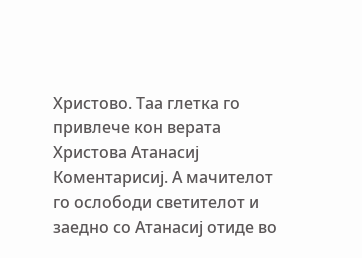Христово. Таа глетка го привлече кон верата Христова Атанасиј Коментарисиј. А мачителот го ослободи светителот и заедно со Атанасиј отиде во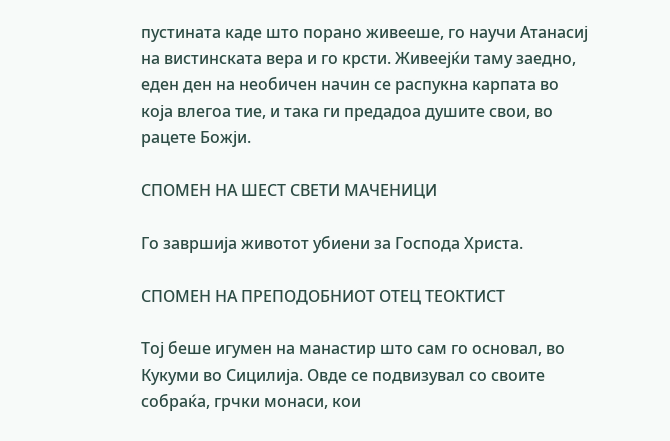пустината каде што порано живееше, го научи Атанасиј на вистинската вера и го крсти. Живеејќи таму заедно, еден ден на необичен начин се распукна карпата во која влегоа тие, и така ги предадоа душите свои, во рацете Божји.

СПОМЕН НА ШЕСТ СВЕТИ МАЧЕНИЦИ

Го завршија животот убиени за Господа Христа.

СПОМЕН НА ПРЕПОДОБНИОТ ОТЕЦ ТЕОКТИСТ

Тој беше игумен на манастир што сам го основал, во Кукуми во Сицилија. Овде се подвизувал со своите собраќа, грчки монаси, кои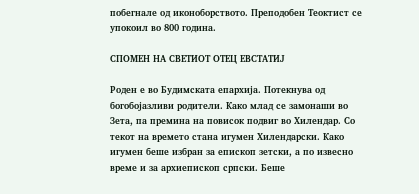побегнале од иконоборството. Преподобен Теоктист се упокоил во 800 година.

СПОМЕН НА СВЕТИОТ ОТЕЦ ЕВСТАТИЈ

Роден е во Будимската епархија. Потекнува од богобојазливи родители. Како млад се замонаши во Зета, па премина на повисок подвиг во Хилендар. Со текот на времето стана игумен Хилендарски. Како игумен беше избран за епископ зетски, а по извесно време и за архиепископ српски. Беше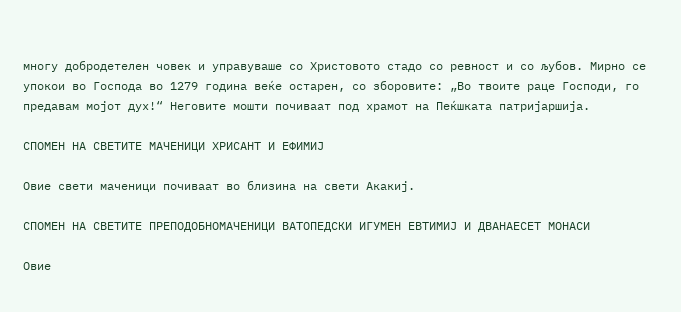многу добродетелен човек и управуваше со Христовото стадо со ревност и со љубов. Мирно се упокои во Господа во 1279 година веќе остарен, со зборовите: „Во твоите раце Господи, го предавам мојот дух!“ Неговите мошти почиваат под храмот на Пеќшката патријаршија.

СПОМЕН НА СВЕТИТЕ МАЧЕНИЦИ ХРИСАНТ И ЕФИМИЈ

Овие свети маченици почиваат во близина на свети Акакиј.

СПОМЕН НА СВЕТИТЕ ПРЕПОДОБНОМАЧЕНИЦИ ВАТОПЕДСКИ ИГУМЕН ЕВТИМИЈ И ДВАНАЕСЕТ МОНАСИ

Овие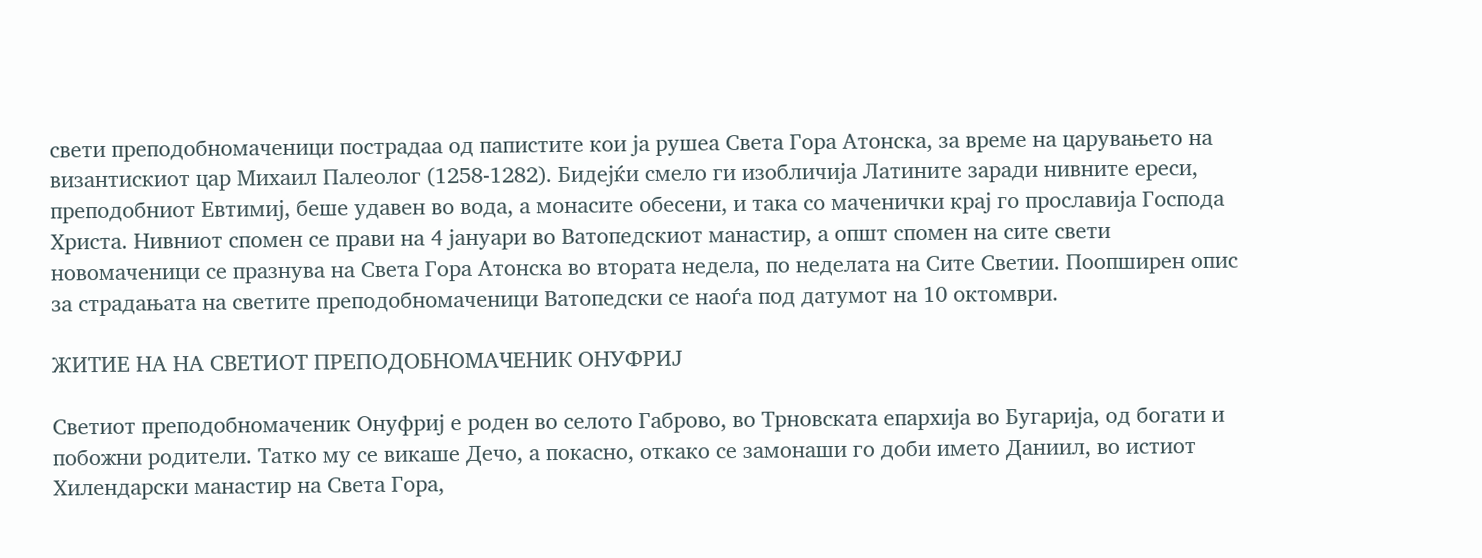свети преподобномаченици пострадаа од папистите кои ја рушеа Света Гора Атонска, за време на царувањето на византискиот цар Михаил Палеолог (1258-1282). Бидејќи смело ги изобличија Латините заради нивните ереси, преподобниот Евтимиј, беше удавен во вода, а монасите обесени, и така со маченички крај го прославија Господа Христа. Нивниот спомен се прави на 4 јануари во Ватопедскиот манастир, а општ спомен на сите свети новомаченици се празнува на Света Гора Атонска во втората недела, по неделата на Сите Светии. Поопширен опис за страдањата на светите преподобномаченици Ватопедски се наоѓа под датумот на 10 октомври.

ЖИТИЕ НА НА СВЕТИОТ ПРЕПОДОБНОМАЧЕНИК ОНУФРИЈ

Светиот преподобномаченик Онуфриј е роден во селото Габрово, во Трновската епархија во Бугарија, од богати и побожни родители. Татко му се викаше Дечо, а покасно, откако се замонаши го доби името Даниил, во истиот Хилендарски манастир на Света Гора,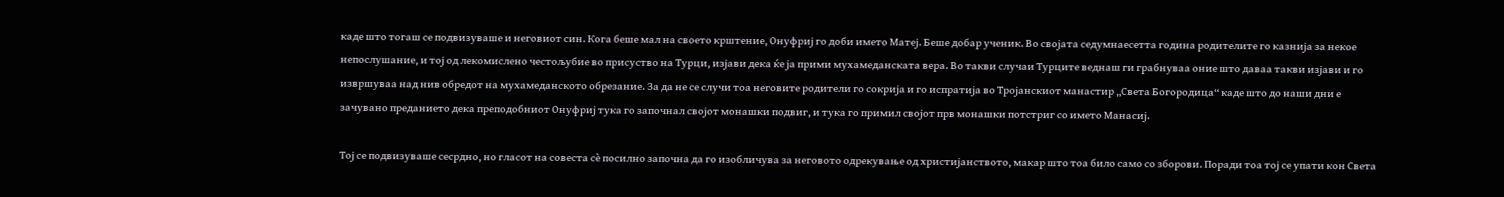каде што тогаш се подвизуваше и неговиот син. Кога беше мал на своето крштение, Онуфриј го доби името Матеј. Беше добар ученик. Во својата седумнаесетта година родителите го казнија за некое непослушание, и тој од лекомислено честољубие во присуство на Турци, изјави дека ќе ја прими мухамеданската вера. Во такви случаи Турците веднаш ги грабнуваа оние што даваа такви изјави и го извршуваа над нив обредот на мухамеданското обрезание. За да не се случи тоа неговите родители го сокрија и го испратија во Тројанскиот манастир „Света Богородица“ каде што до наши дни е зачувано преданието дека преподобниот Онуфриј тука го започнал својот монашки подвиг, и тука го примил својот прв монашки потстриг со името Манасиј.

Тој се подвизуваше сесрдно, но гласот на совеста сѐ посилно започна да го изобличува за неговото одрекување од христијанството, макар што тоа било само со зборови. Поради тоа тој се упати кон Света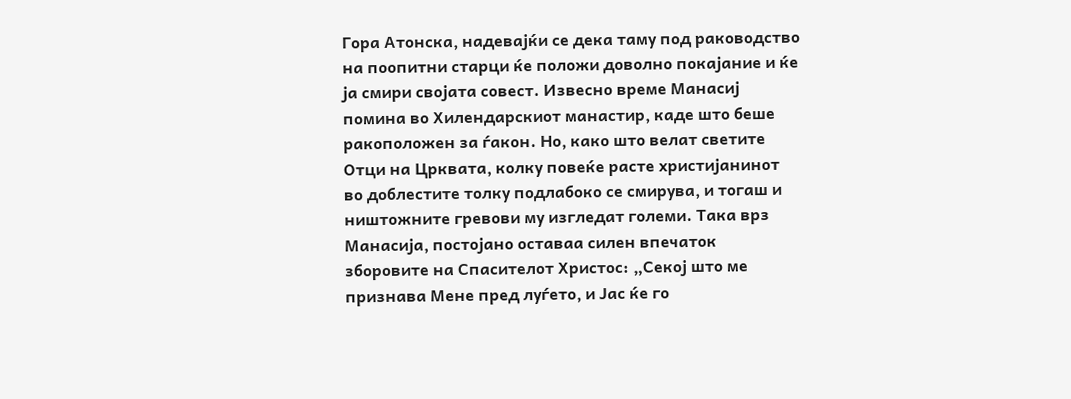Гора Атонска, надевајќи се дека таму под раководство на поопитни старци ќе положи доволно покајание и ќе ја смири својата совест. Извесно време Манасиј помина во Хилендарскиот манастир, каде што беше ракоположен за ѓакон. Но, како што велат светите Отци на Црквата, колку повеќе расте христијанинот во доблестите толку подлабоко се смирува, и тогаш и ништожните гревови му изгледат големи. Така врз Манасија, постојано оставаа силен впечаток зборовите на Спасителот Христос: „Секој што ме признава Мене пред луѓето, и Јас ќе го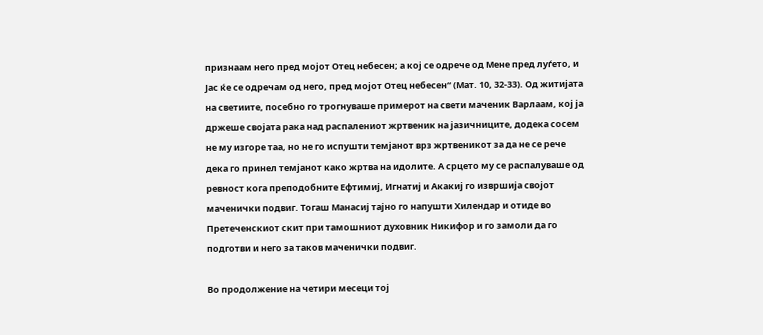признаам него пред мојот Отец небесен; а кој се одрече од Мене пред луѓето, и Јас ќе се одречам од него, пред мојот Отец небесен“ (Мат. 10, 32-33). Од житијата на светиите, посебно го трогнуваше примерот на свети маченик Варлаам, кој ја држеше својата рака над распалениот жртвеник на јазичниците, додека сосем не му изгоре таа, но не го испушти темјанот врз жртвеникот за да не се рече дека го принел темјанот како жртва на идолите. А срцето му се распалуваше од ревност кога преподобните Ефтимиј, Игнатиј и Акакиј го извршија својот маченички подвиг. Тогаш Манасиј тајно го напушти Хилендар и отиде во Претеченскиот скит при тамошниот духовник Никифор и го замоли да го подготви и него за таков маченички подвиг.

Во продолжение на четири месеци тој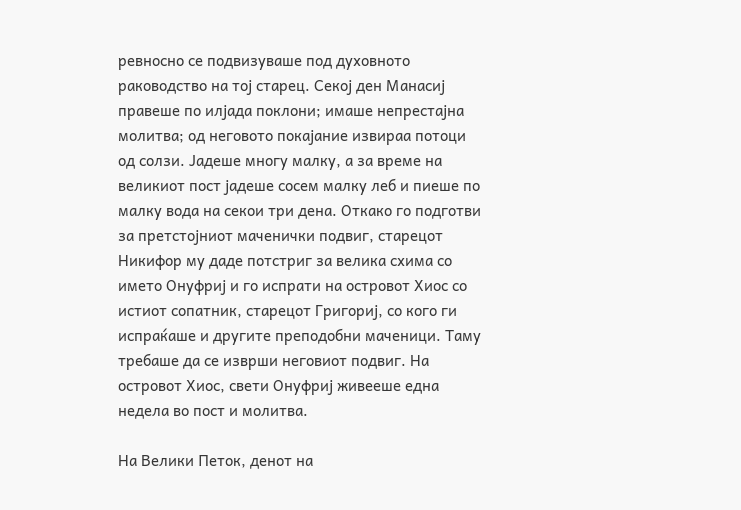ревносно се подвизуваше под духовното раководство на тој старец. Секој ден Манасиј правеше по илјада поклони; имаше непрестајна молитва; од неговото покајание извираа потоци од солзи. Јадеше многу малку, а за време на великиот пост јадеше сосем малку леб и пиеше по малку вода на секои три дена. Откако го подготви за претстојниот маченички подвиг, старецот Никифор му даде потстриг за велика схима со името Онуфриј и го испрати на островот Хиос со истиот сопатник, старецот Григориј, со кого ги испраќаше и другите преподобни маченици. Таму требаше да се изврши неговиот подвиг. На островот Хиос, свети Онуфриј живееше една недела во пост и молитва.

На Велики Петок, денот на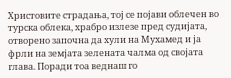Христовите страдања, тој се појави облечен во турска облека, храбро излезе пред судијата, отворено започна да хули на Мухамед и ја фрли на земјата зелената чалма од својата глава. Поради тоа веднаш го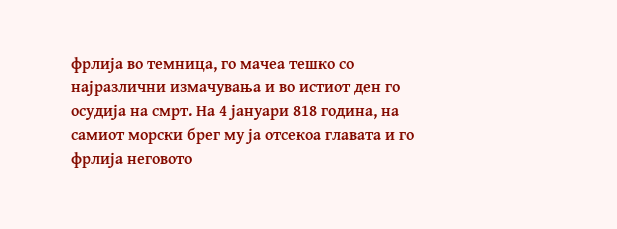фрлија во темница, го мачеа тешко со најразлични измачувања и во истиот ден го осудија на смрт. На 4 јануари 818 година, на самиот морски брег му ја отсекоа главата и го фрлија неговото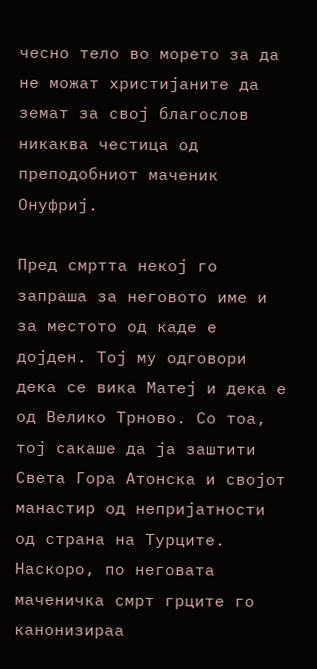чесно тело во морето за да не можат христијаните да земат за свој благослов никаква честица од преподобниот маченик Онуфриј.

Пред смртта некој го запраша за неговото име и за местото од каде е дојден. Тој му одговори дека се вика Матеј и дека е од Велико Трново. Со тоа, тој сакаше да ја заштити Света Гора Атонска и својот манастир од непријатности од страна на Турците. Наскоро, по неговата маченичка смрт грците го канонизираа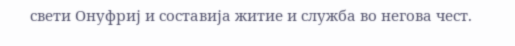свети Онуфриј и составија житие и служба во негова чест.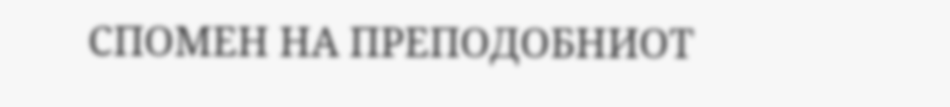СПОМЕН НА ПРЕПОДОБНИОТ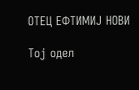ОТЕЦ ЕФТИМИЈ НОВИ

Тој одел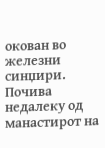окован во железни синџири. Почива недалеку од манастирот на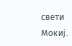свети Мокиј.